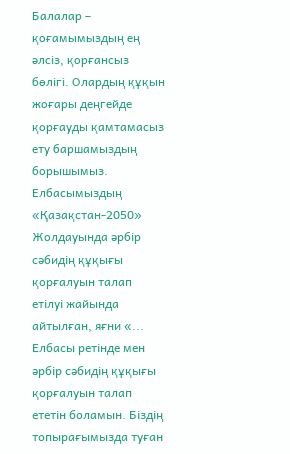Балалар – қоғамымыздың ең әлсіз, қорғансыз бөлігі. Олардың құқын жоғары деңгейде қорғауды қамтамасыз ету баршамыздың борышымыз. Елбасымыздың «Қазақстан-2050» Жолдауында әрбір сәбидің құқығы қорғалуын талап етілуі жайында айтылған, яғни «... Елбасы ретінде мен әрбір сәбидің құқығы қорғалуын талап ететін боламын. Біздің топырағымызда туған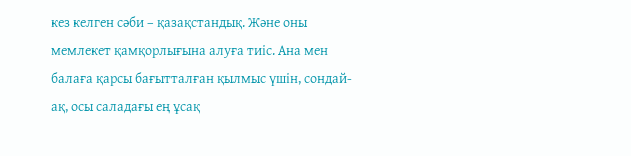кез келген сәби – қазақстандық. Және оны мемлекет қамқорлығына алуға тиіс. Ана мен балаға қарсы бағытталған қылмыс үшін, сондай-ақ, осы саладағы ең ұсақ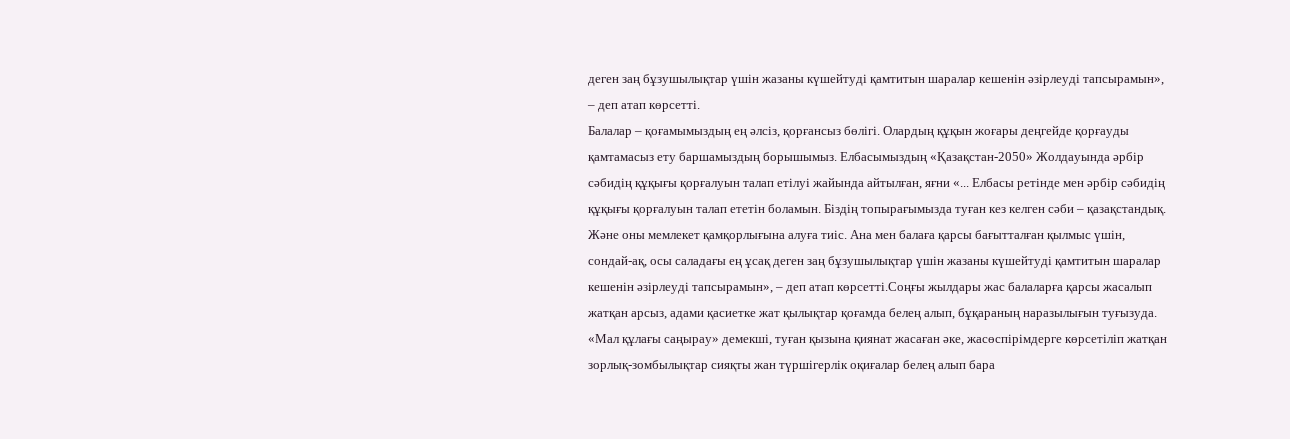деген заң бұзушылықтар үшін жазаны күшейтуді қамтитын шаралар кешенін әзірлеуді тапсырамын», – деп атап көрсетті.
Балалар – қоғамымыздың ең әлсіз, қорғансыз бөлігі. Олардың құқын жоғары деңгейде қорғауды қамтамасыз ету баршамыздың борышымыз. Елбасымыздың «Қазақстан-2050» Жолдауында әрбір сәбидің құқығы қорғалуын талап етілуі жайында айтылған, яғни «... Елбасы ретінде мен әрбір сәбидің құқығы қорғалуын талап ететін боламын. Біздің топырағымызда туған кез келген сәби – қазақстандық. Және оны мемлекет қамқорлығына алуға тиіс. Ана мен балаға қарсы бағытталған қылмыс үшін, сондай-ақ, осы саладағы ең ұсақ деген заң бұзушылықтар үшін жазаны күшейтуді қамтитын шаралар кешенін әзірлеуді тапсырамын», – деп атап көрсетті.Соңғы жылдары жас балаларға қарсы жасалып жатқан арсыз, адами қасиетке жат қылықтар қоғамда белең алып, бұқараның наразылығын туғызуда. «Мал құлағы саңырау» демекші, туған қызына қиянат жасаған әке, жасөспірімдерге көрсетіліп жатқан зорлық-зомбылықтар сияқты жан түршігерлік оқиғалар белең алып бара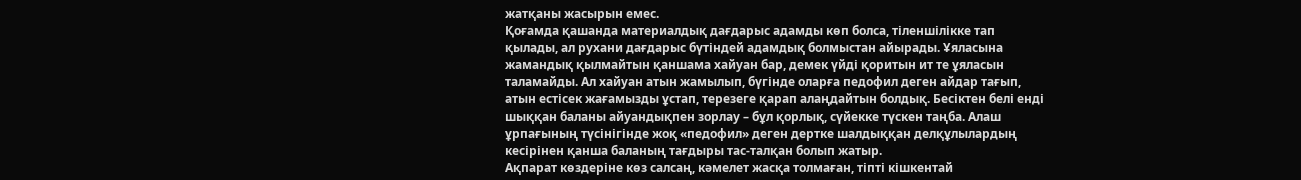жатқаны жасырын емес.
Қоғамда қашанда материалдық дағдарыс адамды көп болса, тіленшілікке тап қылады, ал рухани дағдарыс бүтіндей адамдық болмыстан айырады. Ұяласына жамандық қылмайтын қаншама хайуан бар, демек үйді қоритын ит те ұяласын таламайды. Ал хайуан атын жамылып, бүгінде оларға педофил деген айдар тағып, атын естісек жағамызды ұстап, терезеге қарап алаңдайтын болдық. Бесіктен белі енді шыққан баланы айуандықпен зорлау – бұл қорлық, сүйекке түскен таңба. Алаш ұрпағының түсінігінде жоқ «педофил» деген дертке шалдыққан делқұлылардың кесірінен қанша баланың тағдыры тас-талқан болып жатыр.
Ақпарат көздеріне көз салсаң, кәмелет жасқа толмаған, тіпті кішкентай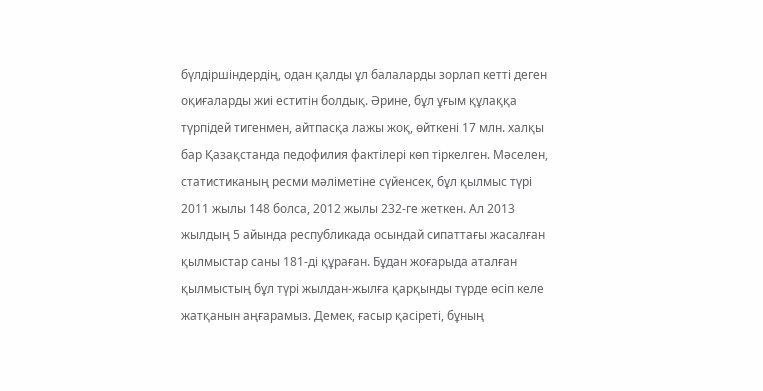бүлдіршіндердің, одан қалды ұл балаларды зорлап кетті деген оқиғаларды жиі еститін болдық. Әрине, бұл ұғым құлаққа түрпідей тигенмен, айтпасқа лажы жоқ, өйткені 17 млн. халқы бар Қазақстанда педофилия фактілері көп тіркелген. Мәселен, статистиканың ресми мәліметіне сүйенсек, бұл қылмыс түрі 2011 жылы 148 болса, 2012 жылы 232-ге жеткен. Ал 2013 жылдың 5 айында республикада осындай сипаттағы жасалған қылмыстар саны 181-ді құраған. Бұдан жоғарыда аталған қылмыстың бұл түрі жылдан-жылға қарқынды түрде өсіп келе жатқанын аңғарамыз. Демек, ғасыр қасіреті, бұның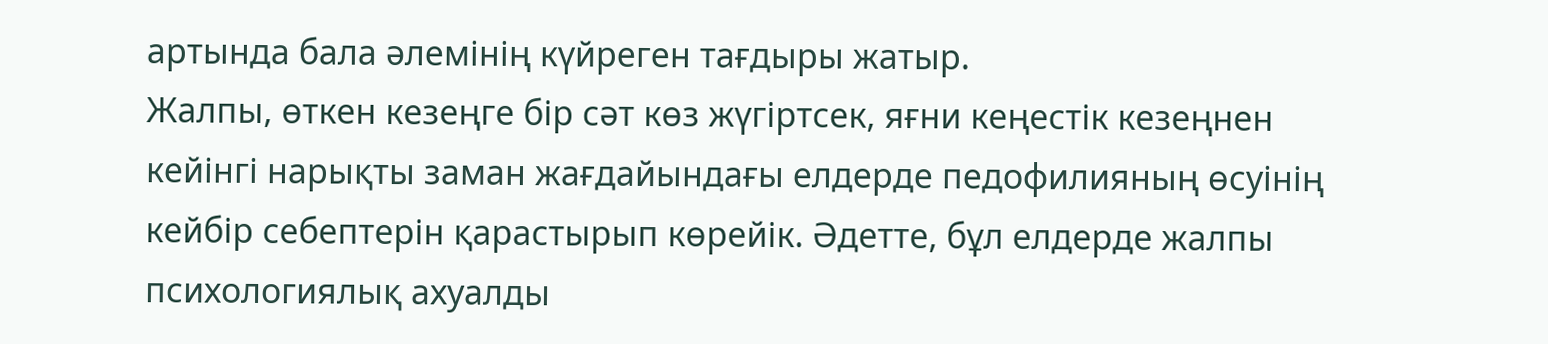артында бала әлемінің күйреген тағдыры жатыр.
Жалпы, өткен кезеңге бір сәт көз жүгіртсек, яғни кеңестік кезеңнен кейінгі нарықты заман жағдайындағы елдерде педофилияның өсуінің кейбір себептерін қарастырып көрейік. Әдетте, бұл елдерде жалпы психологиялық ахуалды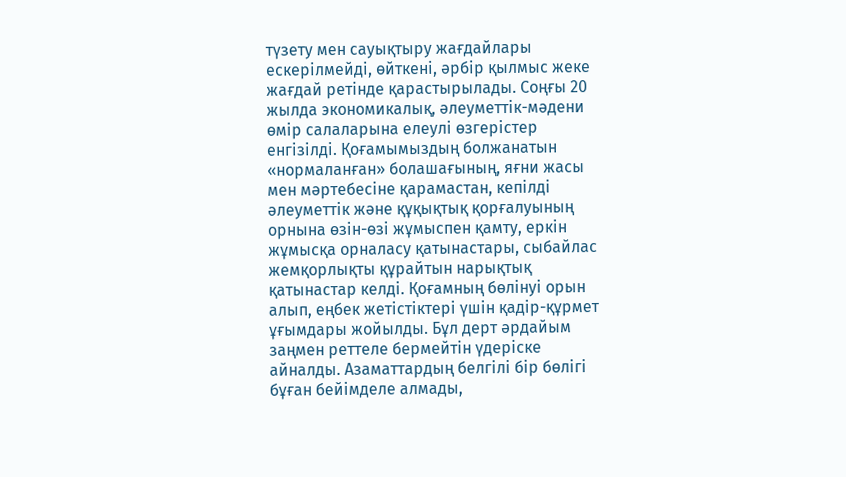түзету мен сауықтыру жағдайлары ескерілмейді, өйткені, әрбір қылмыс жеке жағдай ретінде қарастырылады. Соңғы 20 жылда экономикалық, әлеуметтік-мәдени өмір салаларына елеулі өзгерістер енгізілді. Қоғамымыздың болжанатын «нормаланған» болашағының, яғни жасы мен мәртебесіне қарамастан, кепілді әлеуметтік және құқықтық қорғалуының орнына өзін-өзі жұмыспен қамту, еркін жұмысқа орналасу қатынастары, сыбайлас жемқорлықты құрайтын нарықтық қатынастар келді. Қоғамның бөлінуі орын алып, еңбек жетістіктері үшін қадір-құрмет ұғымдары жойылды. Бұл дерт әрдайым заңмен реттеле бермейтін үдеріске айналды. Азаматтардың белгілі бір бөлігі бұған бейімделе алмады,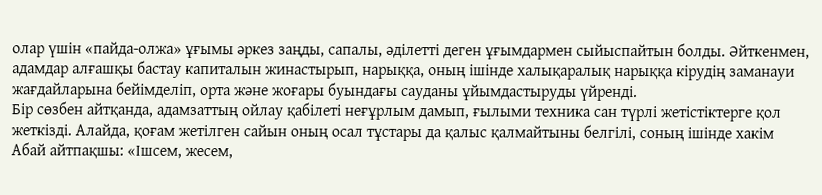олар үшін «пайда-олжа» ұғымы әркез заңды, сапалы, әділетті деген ұғымдармен сыйыспайтын болды. Әйткенмен, адамдар алғашқы бастау капиталын жинастырып, нарыққа, оның ішінде халықаралық нарыққа кірудің заманауи жағдайларына бейімделіп, орта және жоғары буындағы сауданы ұйымдастыруды үйренді.
Бір сөзбен айтқанда, адамзаттың ойлау қабілеті неғұрлым дамып, ғылыми техника сан түрлі жетістіктерге қол жеткізді. Алайда, қоғам жетілген сайын оның осал тұстары да қалыс қалмайтыны белгілі, соның ішінде хакім Абай айтпақшы: «Ішсем, жесем,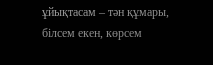ұйықтасам – тән құмары, білсем екен, көрсем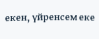екен, үйренсем еке